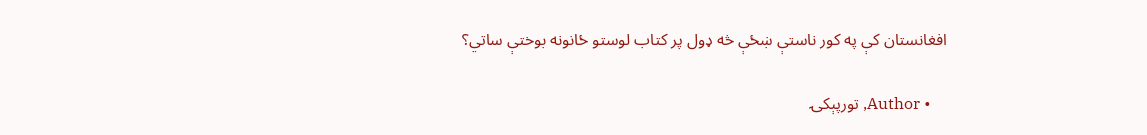افغانستان کې په کور ناستې ښځې څه ډول پر کتاب لوستو ځانونه بوختې ساتي؟

    • Author, تورپېکۍ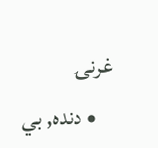غرنۍ
    • دنده, بي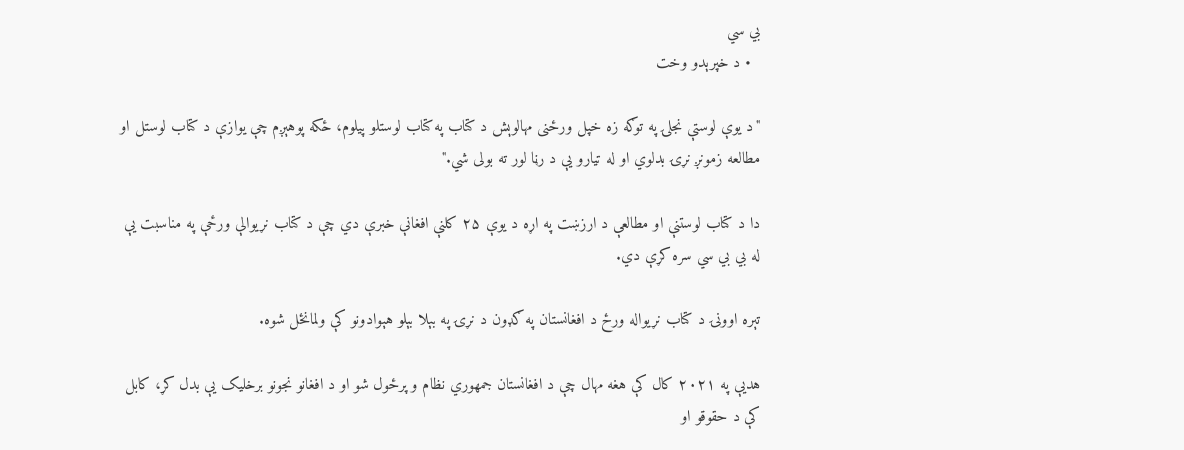بي سي
  • د خپرېدو وخت

"د یوې لوستې نجلۍ په توګه زه خپل ورځنی مهالوېش د کتاب په کتاب لوستلو پیلوم، ځکه پوهېږم چې یوازې د کتاب لوستل او مطالعه زمونږ نړۍ بدلوي او له تیارو یې د رڼا لور ته بولی شي."

دا د کتاب لوستنې او مطالعې د ارزښت په اړه د یوې ۲۵ کلنې افغانې خبرې دي چې د کتاب نړیوالې ورځې په مناسبت یې له بي بي سي سره کړې دي.

تېره اوونۍ د کتاب نړیواله ورځ د افغانستان په ګډون د نړۍ په بېلا بېلو هېوادونو کې ولمانځل شوه.

هدیې په ۲۰۲۱ کال کې هغه مهال چې د افغانستان جمهوري نظام و پرځول شو او د افغانو نجونو برخلیک یې بدل کړ، کابل کې د حقوقو او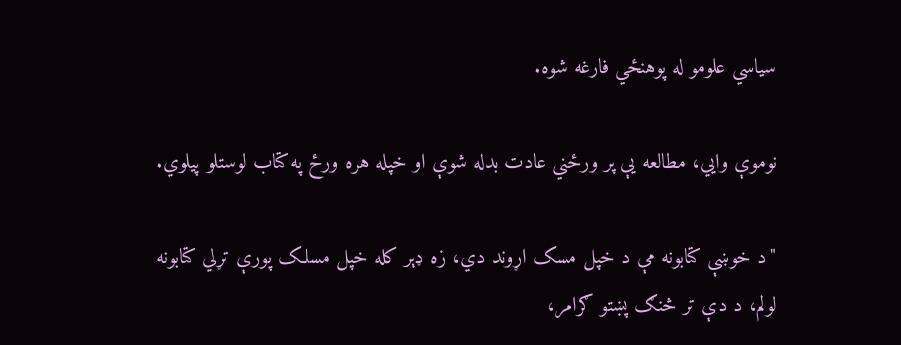سیاسي علومو له پوهنځي فارغه شوه.

نوموې وايي، مطالعه یې پر ورځني عادت بدله شوې او خپله هره ورځ په کتاب لوستلو پیلوي.

"د خوښې کتابونه مې د خپل مسک اړوند دي، زه ډېر کله خپل مسلک پورې تړلي کتابونه لولم، د دې تر څنګ پښتو ګرامر،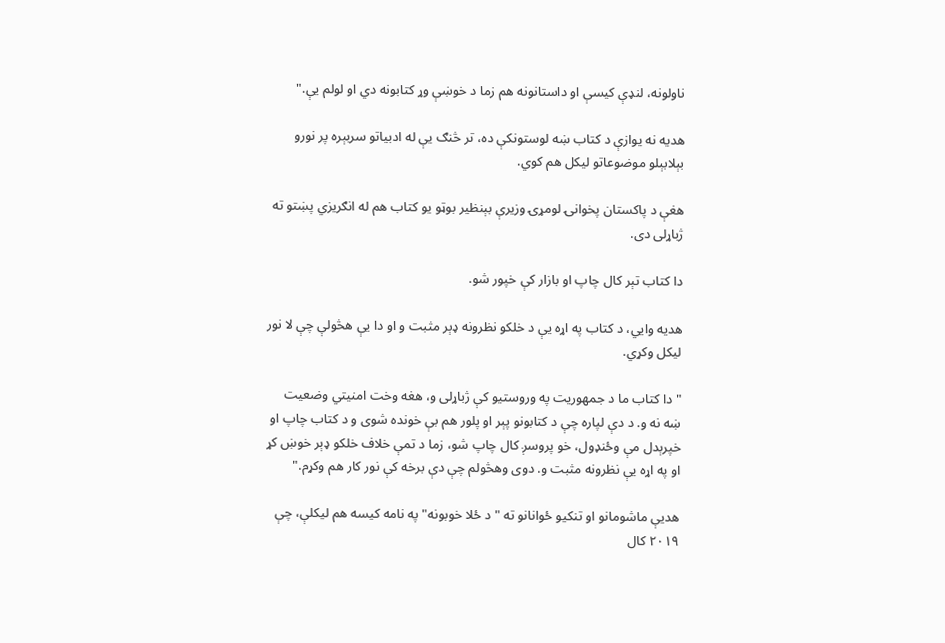ناولونه، لنډې کیسې او داستانونه هم زما د خوښې وړ کتابونه دي او لولم یې."

هدیه نه یوازې د کتاب ښه لوستونکې ده، تر څنګ یې له ادبیاتو سربېره پر نورو بېلابېلو موضوعاتو لیکل هم کوي.

هغې د پاکستان پخوانۍ لومړۍ وزیرې بېنظیر بوټو یو کتاب هم له انګریزي پښتو ته ژباړلی دی.

دا کتاب تېر کال چاپ او بازار کې خپور شو.

هدیه وايي‌، د کتاب په اړه یې د خلکو نظرونه ډېر مثبت و او دا یې هڅولې چې لا نور لیکل وکړي.

"دا کتاب ما د جمهوریت په وروستیو کې ژباړلی و، هغه وخت امنیتي وضعیت ښه نه و. د دې لپاره چې د کتابونو پېر او پلور هم بې خونده شوی و د کتاب چاپ او خپرېدل مې وځنډول، خو پروسږ کال چاپ شو، زما د تمې خلاف خلکو ډېر خوښ کړ او په اړه یې نظرونه مثبت و. دوی وهڅولم چې دې برخه کې نور کار هم وکړم."

هدیې ماشومانو او تنکیو ځوانانو ته "د ځلا خوبونه" په نامه کیسه هم لیکلې، چې ۲۰۱۹ کال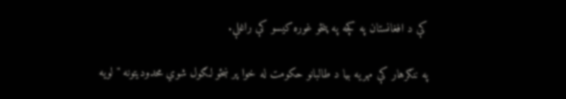کې د افغانستان په کچه په پنځو غوره کیسو کې راغلې.

په ننګرهار کې مهریه بیا د طالبانو حکومت له خوا پر ښځو لګول شوي محدودیتونه "لویه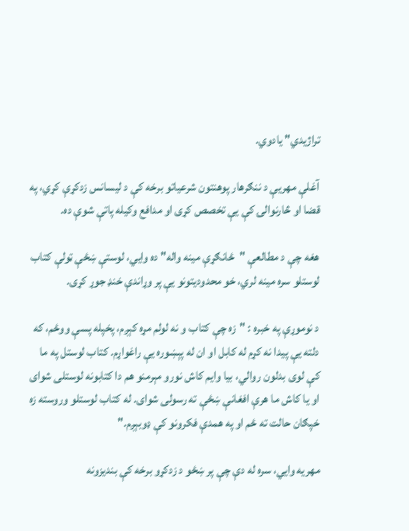تراژیدي" یادوي.

آغلې مهریې د ننګرهار پوهنتون شرعیاتو برخه کې د لیسانس زدکړې کړي، په قضا او څارنوالۍ کې یې تخصص کړی او مدافع وکیله پاتې شوې ده.

هغه چې د مطالعې "ځانګړې مینه واله" ده وايي، لوستې ښځې ټولې کتاب لوستلو سره مینه لري، خو محدودیتونو یې پر وړاندې خنډ جوړ کړی.

د نوموړې په خبره : "زه چې کتاب و نه لولم مړه کېږم، پخپله پسې ووځم، که دلته یې پیدا نه کړم له کابل او ان له پېښوره یې راغواړم. کتاب لوستل په ما کې لوی بدلون روالي، بیا وایم کاش نورو مېرمنو هم دا کتابونه لوستلی شوای او یا کاش ما هرې افغانې ښځې ته رسولی شوای. له کتاب لوستلو وروسته زه خپګان حالت ته ځم او په همدې فکرونو کې ډوبېږم."

مهریه وايي، سره له دې چې پر ښځو د زدکړو برخه کې بندیزونه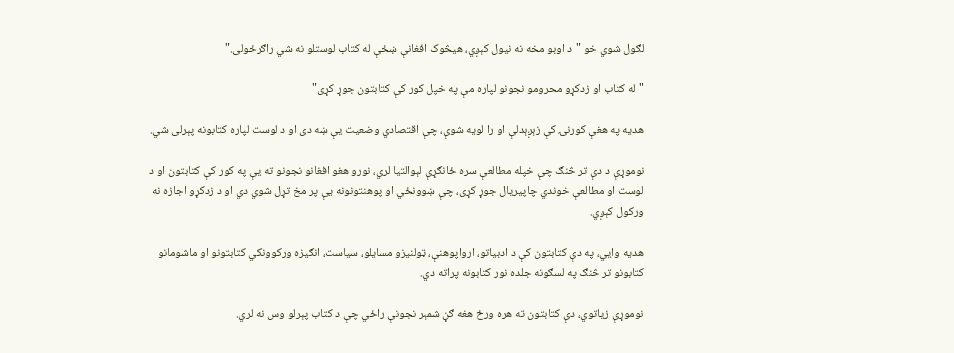لګول شوي خو "د اوبو مخه نه نیول کېږي، هیڅوک افغانې ښځې له کتاب لوستلو نه شي راګرځولی."

"له کتاب او زدکړو محرومو نجونو لپاره مې په خپل کور کې کتابتون جوړ کړی"

هدیه په هغې کورنۍ کې زېږېدلې او را لویه شوې، چې اقتصادي وضعیت یې ښه دی او د لوست لپاره کتابونه پېرلی شي.

نوموړې د دې تر څنګ چې خپله مطالعې سره ځانګړې لېوالتیا لري، نورو هغو افغانو نجونو ته یې په کور کې کتابتون او د لوست او مطالعې خوندي‌ چاپیریال جوړ کړی، چې ښوونځي او پوهنتونونه یې پر مخ تړل شوي دي او د زدکړو اجازه نه ورکول کېږي.

هدیه وايي، په دې کتابتون کې د ادبیاتو، ارواپوهنې، ټولنیزو مسایلو، سیاست، انګیزه ورکوونکي کتابتونو او ماشومانو کتابونو تر څنګ په لسګونه جلده نور کتابونه پراته دي.

نوموړې زیاتوي، دې کتابتون ته هره ورځ هغه ګڼ شمېر نجونې راځي چې د کتاب پېرلو وس نه لري.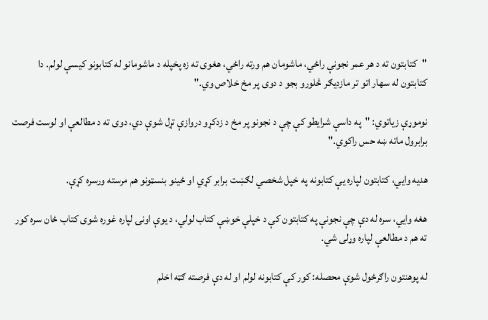"کتابتون ته د هر عمر نجونې راځي، ماشومان هم ورته راځي، هغوی ته زه پخپله د ماشومانو له کتابونو کیسې لولم. دا کتابتون له سهار اتو تر مازدیګر څلورو بجو د دوی پر مخ خلاص وي."

نوموړې زیاتوي: "په داسې شرايطو کې چې د نجونو پر مخ د زدکړو دروازې تړل شوې دي، دوی ته د مطالعې او لوست فرصت برابرول ماته ښه حس راکوي."

هدیه وايي، کتابتون لپاره یې کتابونه په خپل شخصي لګښت برابر کړي او ځینو بنسټونو هم مرسته ورسره کړې.

هغه وايي، سره له دې چې نجونې په کتابتون کې د خپلې خوښې کتاب لولي، د یوې اونۍ لپاره غوره شوی کتاب ځان سره کور ته هم د مطالعې لپاره وړلی شي.

له پوهنتون راګرځول شوې محصله: کور کې کتابونه لولم او له دې فرصته ګټه اخلم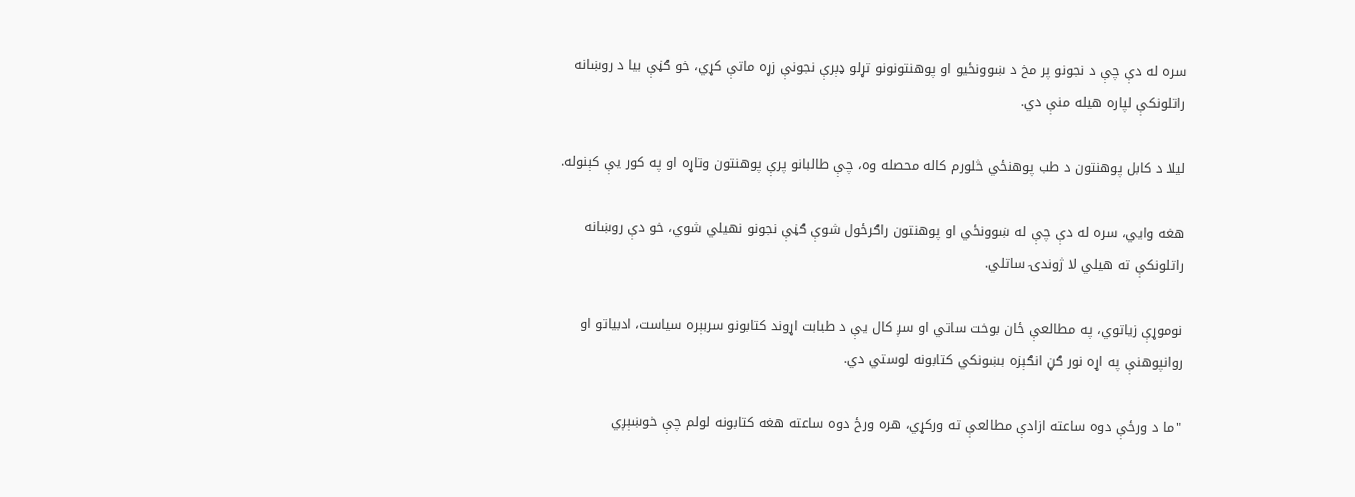سره له دې چې د نجونو پر مخ د ښوونځيو او پوهنتونونو تړلو ډېرې نجونې زړه ماتې کړي، خو ګڼې بیا د روښانه راتلونکې لپاره هیله منې دي.

لیلا د کابل پوهنتون د طب پوهنځي څلورم کاله محصله وه، چې طالبانو پرې پوهنتون وتاړه او په کور یې کېنوله.

هغه وايي، سره له دې چې له ښوونځي او پوهنتون راګرځول شوې ګڼې نجونو نهیلي شوي، خو دې روښانه راتلونکې ته هیلي لا ژوندۍ ساتلي.

نوموړې زیاتوي، په مطالعې ځان بوخت ساتي او سږ کال یې د طبابت اړوند کتابونو سربېره سیاست، ادبیاتو او روانپوهنې په اړه نور ګڼ انګېزه بښونکي کتابونه لوستي دي.

"ما د ورځې دوه ساعته ازادې مطالعې ته ورکړي، هره ورځ دوه ساعته هغه کتابونه لولم چې خوښېږي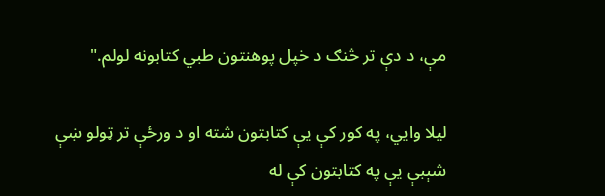مې، د دې تر څنګ د خپل پوهنتون طبي کتابونه لولم."

لیلا وايي، په کور کې یې کتابتون شته او د ورځې تر ټولو ښې شېبې یې په کتابتون کې له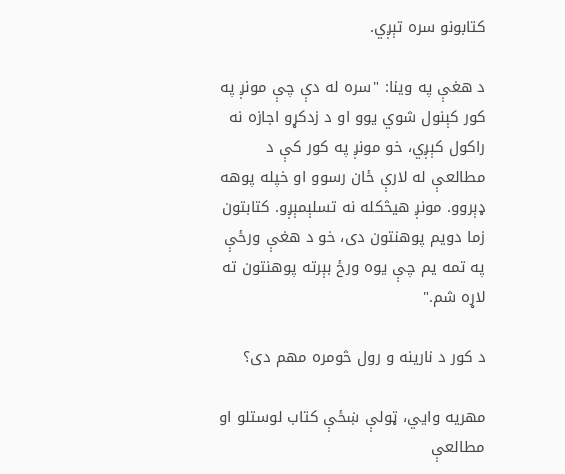کتابونو سره تېږي.

د هغې په وینا: "سره له دې چې مونږ په کور کېنول شوي یوو او د زدکړو اجازه نه راکول کېږي، خو مونږ په کور کې د مطالعې له لارې ځان رسوو او خپله پوهه ډېروو. مونږ هیڅکله نه تسلېمېږو. کتابتون زما دویم پوهنتون دی، خو د هغې ورځې په تمه یم چې یوه ورځ بېرته پوهنتون ته لاړه شم."

د کور د نارینه و رول څومره مهم دی؟

مهریه وايي، ټولې ښځې کتاب لوستلو او مطالعې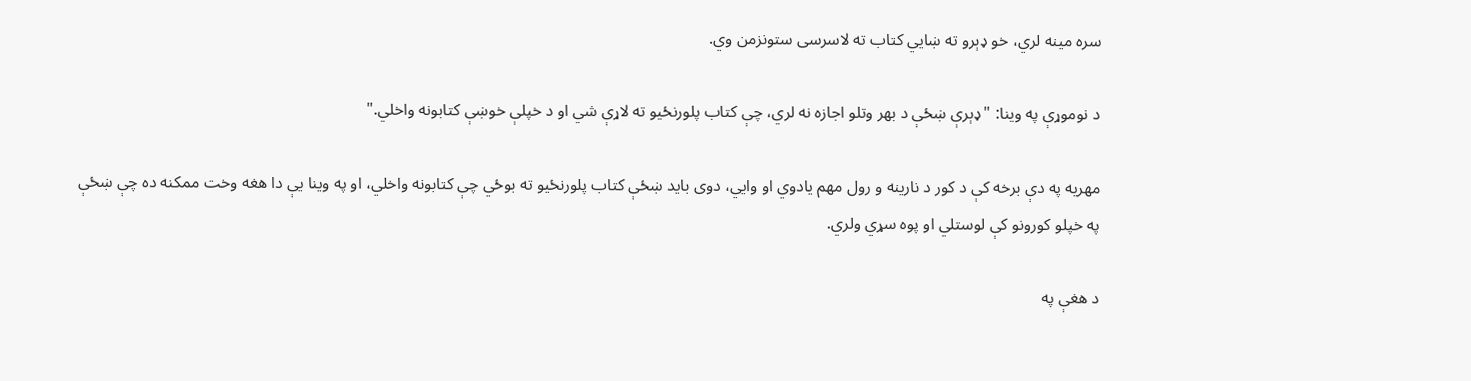سره مینه لري، خو ډېرو ته ښايي کتاب ته لاسرسی ستونزمن وي.

د نوموړې په وینا: "ډېرې ښځې د بهر وتلو اجازه نه لري، چې کتاب پلورنځيو ته لاړې شي او د خپلې خوښې کتابونه واخلي."

مهریه په دې برخه کې د کور د نارینه و رول مهم یادوي او وايي، دوی باید ښځې کتاب پلورنځیو ته بوځي چې کتابونه واخلي، او په وینا یې دا هغه وخت ممکنه ده چې ښځې په خپلو کورونو کې لوستلي او پوه سړي ولري.

د هغې په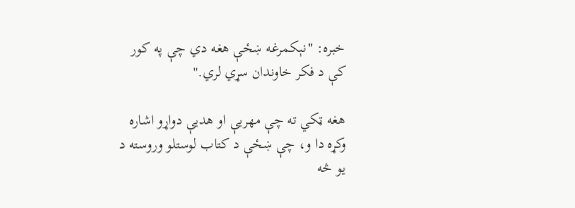خبره: "نېکمرغه ښځې هغه دي چې په کور کې د فکر خاوندان سړي لري."

هغه ټکي ته چې مهریې او هدیې دواړو اشاره وکړه دا و، چې ښځې د کتاب لوستلو وروسته د یو څه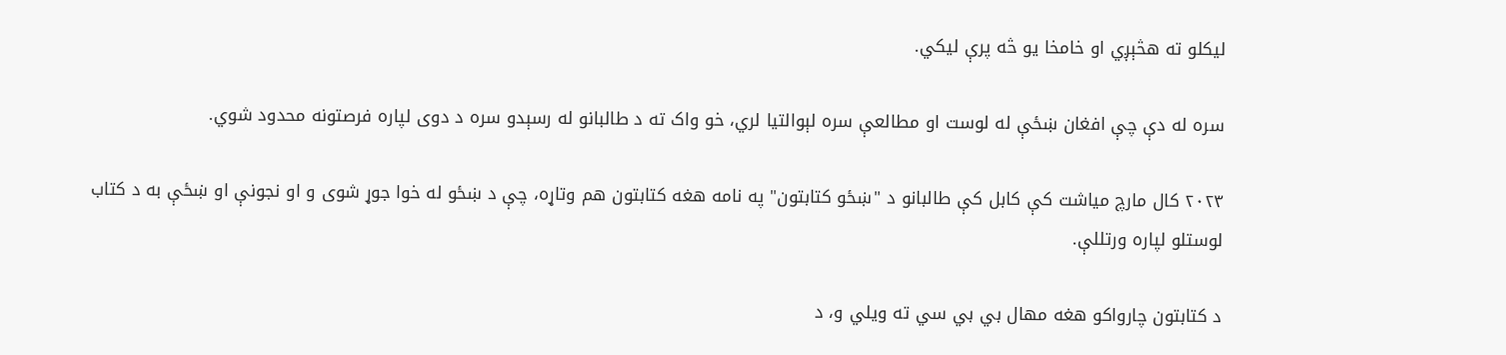لیکلو ته هڅېږي او خامخا یو څه پرې لیکي.

سره له دې چې افغان ښځې له لوست او مطالعې سره لېوالتیا لري، خو واک ته د طالبانو له رسېدو سره د دوی لپاره فرصتونه محدود شوي.

۲۰۲۳ کال مارچ میاشت کې کابل کې طالبانو د "ښځو کتابتون" په نامه هغه کتابتون هم وتاړه، چې د ښځو له خوا جوړ شوی و او نجونې او ښځې به د کتاب لوستلو لپاره ورتللې.

د کتابتون چارواکو هغه مهال بي بي سي ته ویلي و، د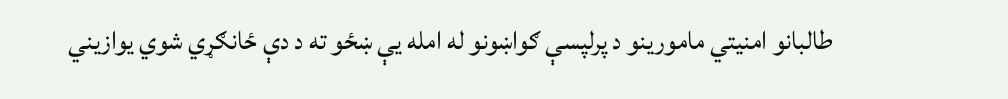طالبانو امنیتي مامورینو د پرلپسې ګواښونو له امله یې ښځو ته د دې ځانګړي شوي یوازیني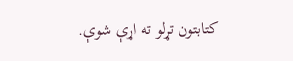کتابتون تړلو ته اړې شوې.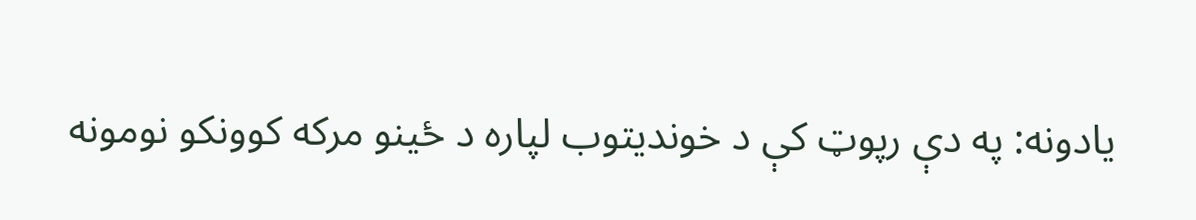یادونه: په دې رپوټ کې د خوندیتوب لپاره د ځینو مرکه کوونکو نومونه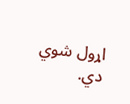اړول شوي دي.